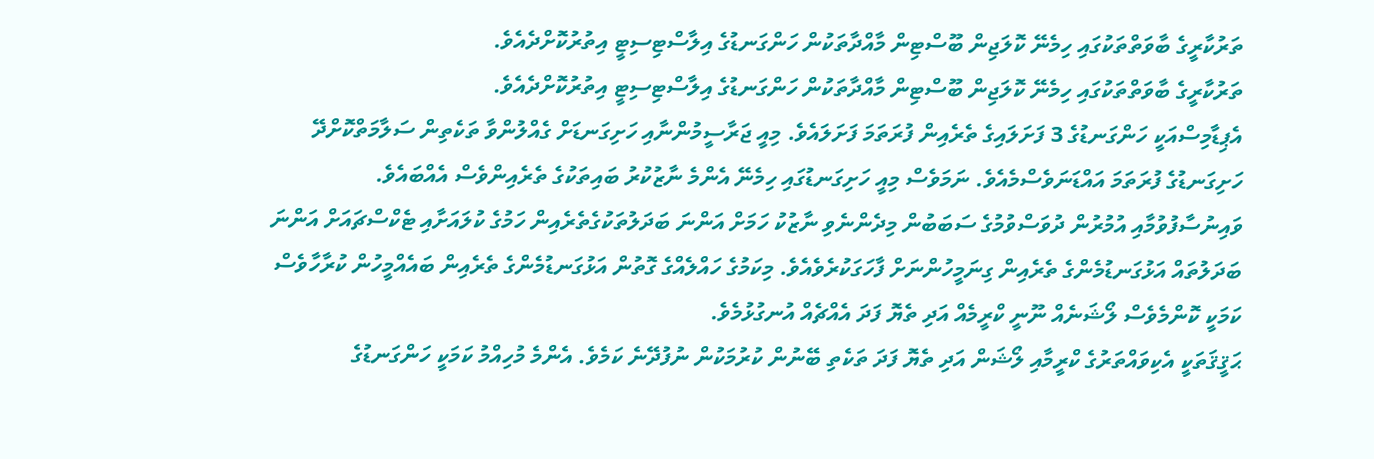ތަރުކާރީގެ ބާވަތްތަކުގައި ހިމެނޭ ކޮލަޖިން ބޫސްޓިން މާއްދާތަކުން ހަންގަނޑުގެ އިލާސްޓިސިޓީ އިތުރުކޮށްދެއެވެ.
ތަރުކާރީގެ ބާވަތްތަކުގައި ހިމެނޭ ކޮލަޖިން ބޫސްޓިން މާއްދާތަކުން ހަންގަނޑުގެ އިލާސްޓިސިޓީ އިތުރުކޮށްދެއެވެ.
އެޕިޑާމިސްއަކީ ހަންގަނޑުގެ 3 ފަށަލައިގެ ތެރެއިން ފުރަތަމަ ފަށަލައެވެ. މިއީ ޖަރާސީމުންނާއި ހަށިގަނޑަށް ގެއްލުންވާ ތަކެތިން ސަލާމަތްކޮށްދޭ ހަށިގަނޑުގެ ފުރަތަމަ އައްޑަނަވެސްމެއެވެ. ނަމަވެސް މިއީ ހަށިގަނޑުގައި ހިމެނޭ އެންމެ ނާޒުކުރު ބައިތަކުގެ ތެރެއިންވެސް އެއްބައެވެ.
ވައިނުސާފުވުމާއި އުމުރުން ދުވަސްވުމުގެ ސަބަބުން މިދެންނެވި ނާޒުކު ހަމަށް އަންނަ ބަދަލުތަކުގެތެރެއިން ހަމުގެ ކުލައަށާއި ޓެކްސްޗައަށް އަންނަ ބަދަލުތައް އަޅުގަނޑުމެންގެ ތެރެއިން ގިނަމީހުންނަށް ފާހަގަކުރެވެއެވެ. މިކަމުގެ ހައްލެއްގެ ގޮތުން އަޅުގަނޑުމެންގެ ތެރެއިން ބައެއްމީހުން ކުރާހާވެސް ކަމަކީ ކޮންމެވެސް ލޯޝަނެއް ނޫނީ ކްރީމެއް އަދި ތެޔޮ ފަދަ އެއްޗެއް އުނގުޅުމެވެ.
ޙަޤީޤަތަކީ އެކިވައްތަރުގެ ކްރީމާއި ލޯޝަން އަދި ތެޔޮ ފަދަ ތަކެތި ބޭނުން ކުރުމަކުން ނުފުދޭނެ ކަމެވެ. އެންމެ މުހިއްމު ކަމަކީ ހަންގަނޑުގެ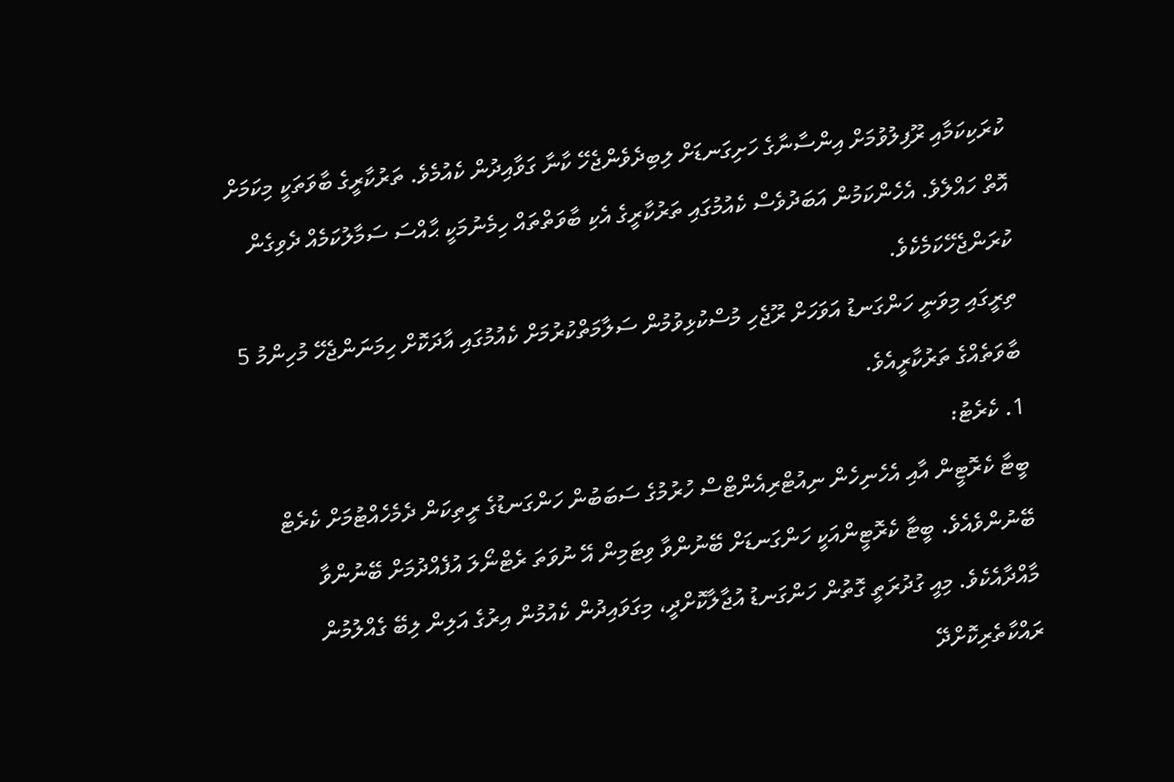ކުރަކިކަމާއި ރޫފިލުވުމަށް އިންސާނާގެ ހަށިގަނޑަށް ލިބިދެވެންޖެހޭ ކާނާ ގަވާއިދުން ކެއުމެވެ. ތަރުކާރީގެ ބާވަތަކީ މިކަމަށް އޮތް ހައްލެވެ. އެހެންކަމުން އަބަދުވެސް ކެއުމުގައި ތަރުކާރީގެ އެކި ބާވަތްތައް ހިމެނުމަކީ ޙާއްސަ ސަމާލުކަމެއް ދެވިގެން ކުރަންޖެހޭކަމެކެވެ.
ތިރީގައި މިވަނީ ހަންގަނޑު އަވަހަށް ރޫޖެހި މުސްކުޅިވުމުން ސަލާމަތްކުރުމަށް ކެއުމުގައި އާދަކޮށް ހިމަނަންޖެހޭ މުހިންމު 5 ބާވަތެއްގެ ތަރުކާރީއެވެ.
1. ކެރެޓު:
ބީޓާ ކެރޮޓީން އާއި އެހެނިހެން ނިއުޓްރިއެންޓްސް ހުރުމުގެ ސަބަބުން ހަންގަނޑުގެ ރީތިކަން ދެމެހެއްޓުމަށް ކެރެޓް ބޭނުންވެއެވެ. ބީޓާ ކެރޮޓީންއަކީ ހަންގަނޑަށް ބޭނުންވާ ވިޓަމިން އޭ ނުވަތަ ރެޓްނޯލަ އުފެއްދުމަށް ބޭނުންވާ މާއްދާއެކެވެ. މިއީ ގުދުރަތީ ގޮތުން ހަންގަނޑު އުޖާލާކޮށްދީ، މިގަވައިދުން ކެއުމުން އިރުގެ އަލިން ލިބޭ ގެއްލުމުން ރައްކާތެރިކޮށްދޭ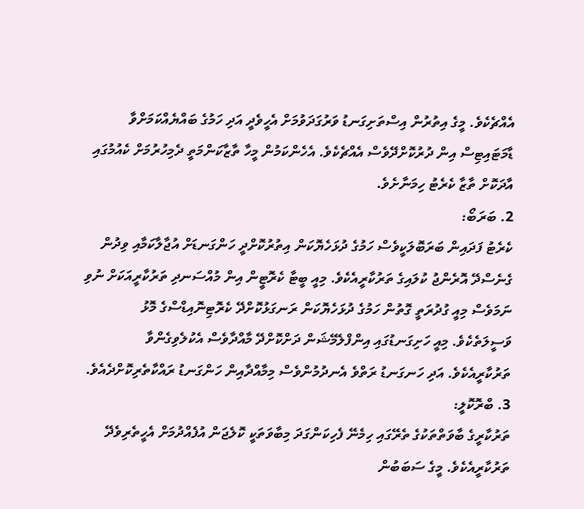އެއްޗެކެވެ. މީގެ އިތުރުން އިސްތަށިގަނޑު ވަރުގަދަވުމަށް އެހީވެދީ އަދި ހަމުގެ ބައްޔެއްކަމަށްވާ ޑާމަޓައިޓިސް އިން ދުރުކޮށްދޭވެސް އެއްޗެކެވެ. އެހެންކަމުން މީހާ ތާޒާކަންމަތީ ދެމިހުރުމަށް ކެއުމުގައި އާދަކޮށް ތާޒާ ކެރެޓު ހިމަނާށެވެ.
2. ބަރަބޯ:
ކެރެޓު ފަދައިން ބަރަބޮލަކީވެސް ހަމުގެ ދުޅަހެޔޮކަން އިތުރުކޮށްދީ ހަންގަނޑަށް އުޖާލާކަމާއި ވިދުން ގެނެސްދޭ އޮރެންޖު ކުލައިގެ ތަރުކާރީއެކެވެ. މިއީ ބީޓާ ކެރޮޓީން އިން މުއްސަނދި ތަރުކާރީއަކަށް ނުވި ނަމަވެސް މިއީ ގުދުރަތީ ގޮތުން ހަމުގެ ދުޅަހެޔޮކަން ރަނގަޅުކޮށްދޭ ކެރޮޓިނޮއިޑްސްގެ މޮޅު ވަސީލަތެކެވެ. މިއީ ހަށިގަނޑުގައި އިންފްލެމޭޝަން ދަށްކޮށްދޭ މާއްދާވެސް އެކުލެވިގެންވާ ތަރުކާރީއެކެވެ. އަދި ހަނގަނޑު ރަތްވެ އެނދުމުންވެސް މިމާއްދާއިން ހަންގަނޑު ރައްކާތެރިކޮށްދެއެވެ.
3. ބްރޮކޮލީ:
ތަރުކާރީގެ ބާވަތްތަކުގެ ތެރޭގައި ހިމެނޭ ފެހިކަންގަދަ މިބާވަތަކީ ކޮލެޖަން އުފެއްދުމަށް އެހީތެރިވެދޭ ތަރުކާރީއެކެވެ. މީގެ ސަބަބުން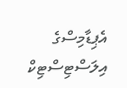އެޕިޑާމިސްގެ އިލަސްޓިސްޓިކް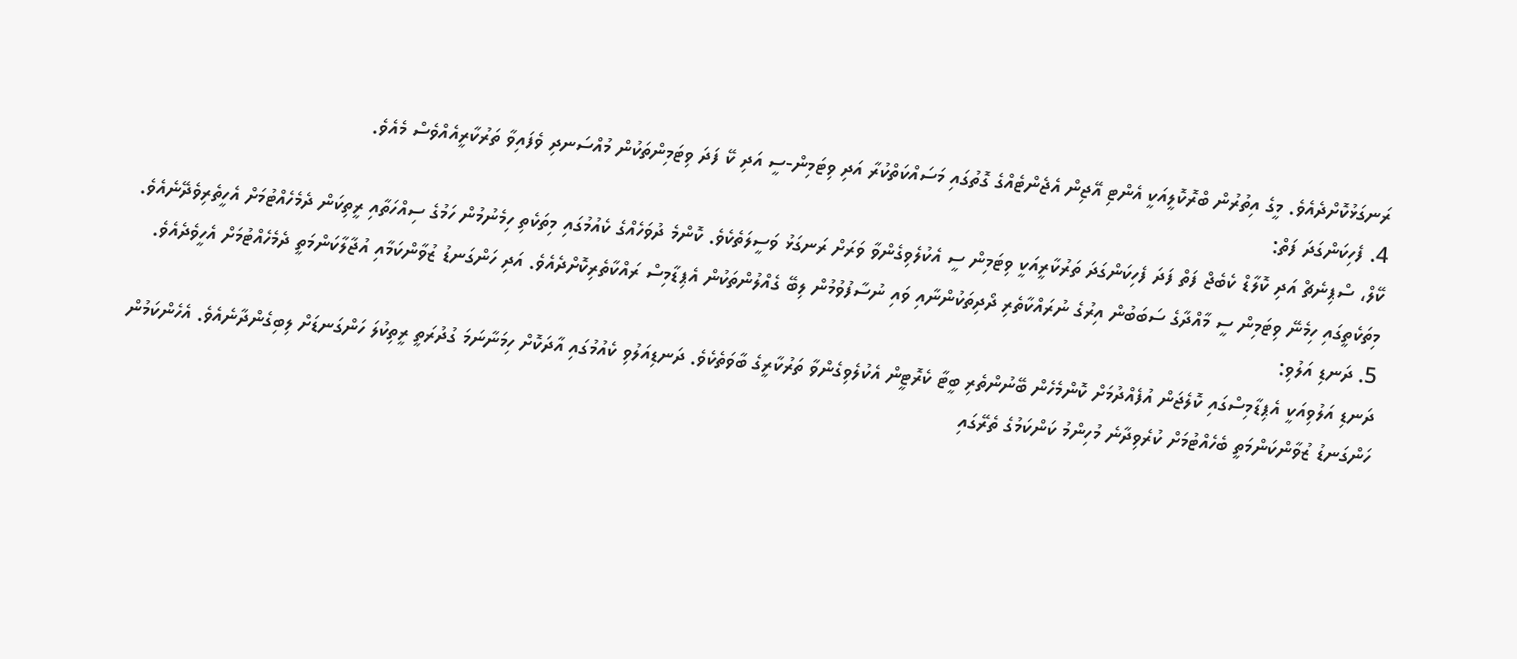ރަނގަޅުކޮށްދެއެވެ. މީގެ އިތުރުން ބްރޮކޮލީއަކީ އެންޓި އޭޖިން އެޖެންޓެއްގެ ގޮތުގައި މަސައްކަތްކުރާ އަދި ވިޓަމިން-ސީ އަދި ކޭ ފަދަ ވިޓަމިންތަކުން މުއްސަނދި ވެފައިވާ ތަރުކާރީއެއްވެސް މެއެވެ.
4. ފެހިކަންގަދަ ފަތް:
ކޭލް، ސްޕިނެޗް އަދި ކޮލާޑް ކެބެޖް ފަތް ފަދަ ފެހިކަންގަދަ ތަރުކާރީއަކީ ވިޓަމިން ސީ އެކުލެވިގެންވާ ވަރަށް ރަނގަޅު ވަސީލަތެކެވެ. ކޮންމެ ދުވަހެއްގެ ކެއުމުގައި މިތަކެތި ހިމެނުމުން ހަމުގެ ސިއްހަތާއި ރީތިކަން ދެމެހެއްޓުމަށް އެހީތެރިވެދޭނެއެވެ. މިތަކެތީގައި ހިމެނޭ ވިޓަމިން ސީ މާއްދާގެ ސަބަބުން އިރުގެ ނުރައްކާތެރި ދޯދިތަކުންނާއި ވައި ނުސާފުވުމުން ލިބޭ ގެއްލުންތަކުން އެޕިޑާމިސް ރައްކާތެރިކޮށްދެއެވެ. އަދި ހަންގަނޑު ޒުވާންކަމާއި އުޖާލާކަންމަތީ ދެމެހެއްޓުމަށް އެހީވެދެއެވެ.
5. ދަނޑި އަލުވި:
ދަނޑި އަލުވިއަކީ އެޕިޑާމިސްގައި ކޮލެޖަން އުފެއްދުމަށް ކޮންމެހެން ބޭނުންތެރި ބީޓާ ކެރޮޓީން އެކުލެވިގެންވާ ތަރުކާރީގެ ބާވަތެކެވެ. ދަނޑިއަލުވި ކެއުމުގައި އާދަކޮށް ހިމަނާނަމަ ގުދުރަތީ ރީތިކުލަ ހަންގަނޑަށް ލިބިގެންދާނެއެވެ. އެހެންކަމުން ހަންގަނޑު ޒުވާންކަންމަތީ ބެހެއްޓުމަށް ކުރެވިދާނެ މުހިންމު ކަންކަމުގެ ތެރޭގައި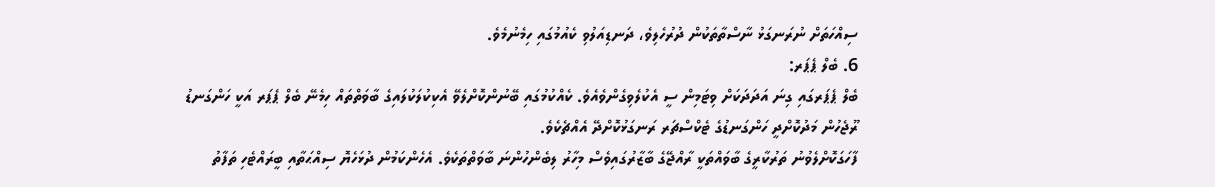ސިއްހަތަށް ނުރަނގަޅު ނާސްތާތަކުން ދުރުހެލިވެ، ދަނޑިއަލުވި ކެއުމުގައި ހިމެނުމެވެ.
6. ބެލް ޕެޕަރ:
ބެލް ޕެޕަރގައި ގިނަ އަދަދަކަށް ވިޓަމިން ސީ އެކުލެވިގެންވެއެވެ. ކެއްކުމުގައި ބޭނުންކޮށްލެވޭ އެކިކުލަކުލައިގެ ބާވަތްތައް ހިމެނޭ ބެލް ޕެޕަރ އަކީ ހަންގަނޑު ރޫޖެހުން މަދުކޮށްދީ ހަންގަނޑުގެ ޓެކްސްޗަރ ރަނގަޅުކޮށްދޭ އެއްޗެކެވެ.
ފާހަގަކޮށްލެވުނު ތަރުކާރީގެ ބާވައްތަކީ ރާއްޖޭގެ ބާޒާރުގައިވެސް މިހާރު ލިބެންހުންނަ ބާވަތްތަކެވެ. އެހެންކަމުން ދުޅަހެޔޮ ސިއްޙަތާއި ބީރައްޓެހި ތަފާތު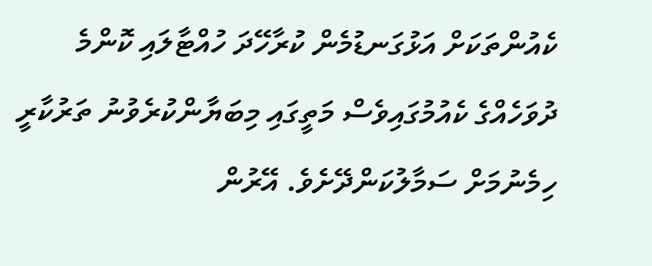ކެއުންތަކަށް އަޅުގަނޑުމެން ކުރާހޭދަ ހުއްޓާލައި ކޮންމެ ދުވަހެއްގެ ކެއުމުގައިވެސް މަތީގައި މިބަޔާންކުރެވުނު ތަރުކާރީ ހިމެނުމަށް ސަމާލުކަންދޭށެވެ. އޭރުން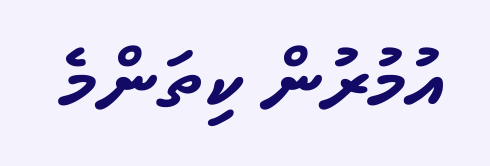އުމުރުން ކިތަންމެ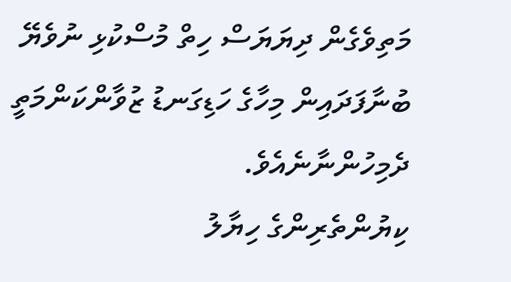މަތިވެގެން ދިޔަޔަސް ހިތް މުސްކުޅި ނުވެޔޭ ބުނާފަދައިން މިހާގެ ހަޑިގަނޑު ޒުވާންކަންމަތީ ދެމިހުންނާނެއެވެ.
ކިޔުންތެރިންގެ ހިޔާލު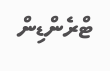ޓްރެންޑިން